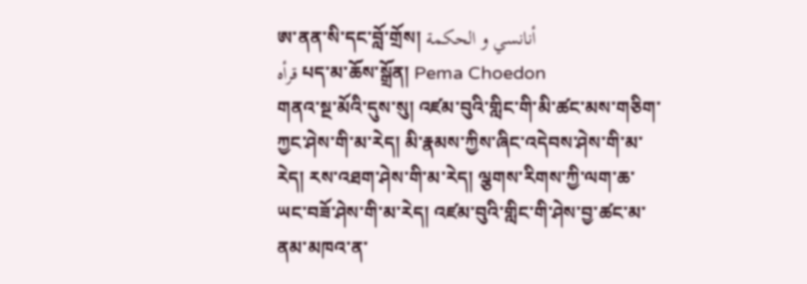ཨ་ནན་སི་དང་བློ་གྲོས། أنانسي و الحكمة
قرأه པད་མ་ཆོས་སྒྲོན། Pema Choedon
གནའ་སྔ་མོའི་དུས་སུ། འཛམ་བུའི་གླིང་གི་མི་ཚང་མས་གཅིག་ཀྱང་ཤེས་གི་མ་རེད། མི་རྣམས་ཀྱིས་ཞིང་འདེབས་ཤེས་གི་མ་རེད། རས་འཐག་ཤེས་གི་མ་རེད། ལྕགས་རིགས་ཀྱི་ལག་ཆ་ཡང་བཟོ་ཤེས་གི་མ་རེད། འཛམ་བུའི་གླིང་གི་ཤེས་བྱ་ཚང་མ་ནམ་མཁའ་ན་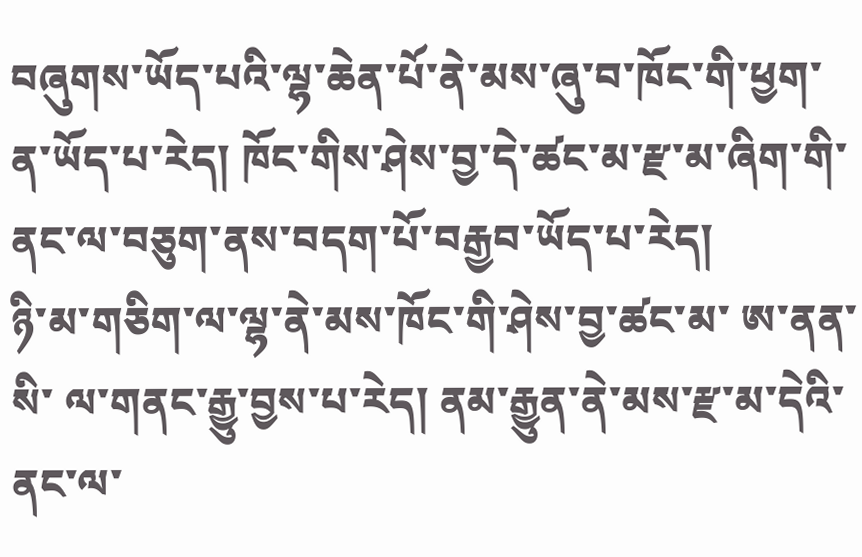བཞུགས་ཡོད་པའི་ལྷ་ཆེན་པོ་ནེ་མས་ཞུ་བ་ཁོང་གི་ཕྱག་ན་ཡོད་པ་རེད། ཁོང་གིས་ཤེས་བྱ་དེ་ཚང་མ་རྫ་མ་ཞིག་གི་ནང་ལ་བཅུག་ནས་བདག་པོ་བརྒྱབ་ཡོད་པ་རེད།
ཉི་མ་གཅིག་ལ་ལྷ་ནེ་མས་ཁོང་གི་ཤེས་བྱ་ཚང་མ་ ཨ་ནན་སི་ ལ་གནང་རྒྱུ་བྱས་པ་རེད། ནམ་རྒྱུན་ནེ་མས་རྫ་མ་དེའི་ནང་ལ་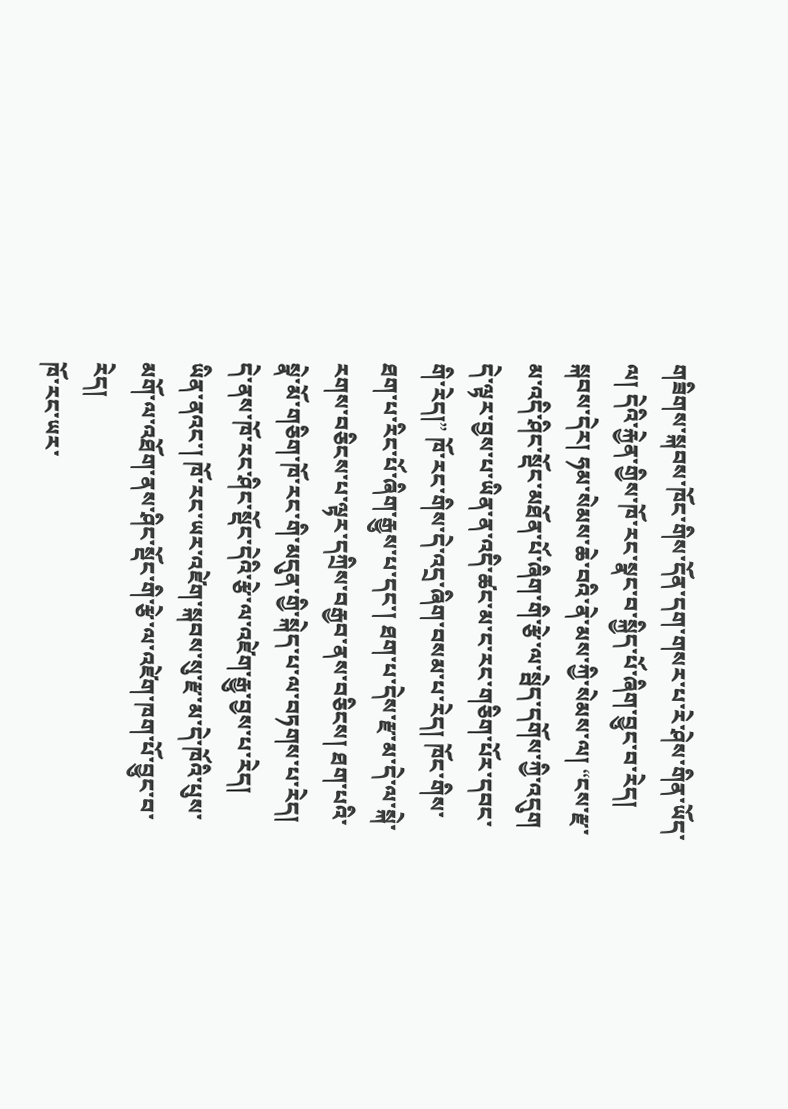གཟིགས་སྐབས་ཁོང་གིས་དོན་དག་གསར་པ་རེ་ཤེས་གིན་ཡོད་ལ། དེའི་རྐྱེན་གྱིས་ཁོ་རང་སྣང་བ་སྐྱིད་པོ་ཞིག་བྱུང་བ་རེད།
སྐབས་དེར། ཧམ་སེམས་ཆེ་བའི་ནེ་མས་ཀྱི་སེམས་ལ། “ངས་རྫ་མ་འདི་ཤིང་སྡོང་མཐོན་པོ་ཞིག་གི་རྩེ་ལ་སྦེད་དགོས་ཀྱི་འདུག དེ་ལྟར་བྱས་པ་ཡིན་ན་འདི་ཚང་མ་ང་རང་གཅིག་པོར་དབང་གི་རེད།” ཁོ་རང་གིས་དེ་འདྲ་ཞིག་བསམ་པ་རེད། ཁོང་གིས་ཐག་པ་རིང་པོ་ཞིག་རྒྱུས་པ་དང་། ཐག་པ་དེས་རྫ་མ་དེ་ལ་སྐེ་རགས་བཅིངས་པ་ལྟར་དཀྲིས་བརྒྱབ་ནས་བཅིངས། ཐག་པའི་སྣེ་མོ་གཅིག་ཁོ་རང་གི་མདུན་གྱི་སྐེད་པ་ལ་བཏགས་པ་རེད། དེ་ནས་ཁོ་རང་ཤིང་སྡོང་དེའི་རྩེ་ལ་འཛེག་རྒྱུ་བྱས་པ་རེད། ཡིན་ནའང་། ཁོ་རང་ཡར་འཛེག་སྐབས་སུ་རྫ་མ་དེ་ཁོའི་པུས་མགོ་ལ་འཐོག་ནས་ཤིང་སྡོང་གི་རྩེ་ལ་འཛེག་ཁག་པོ་བྱུང་བ་རེད།
ཁོ་རང་ཡར་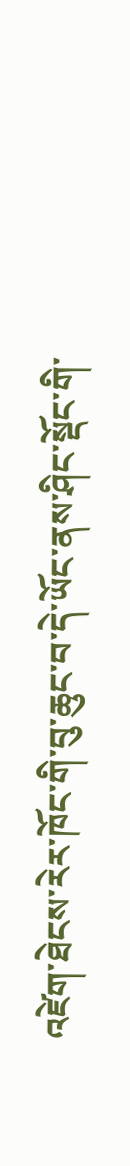འཛེག་ཐེངས་རེར་ཁོང་གི་བུ་ཆུང་བ་དེ་ཡོང་ནས་ཤིང་སྡོང་གི་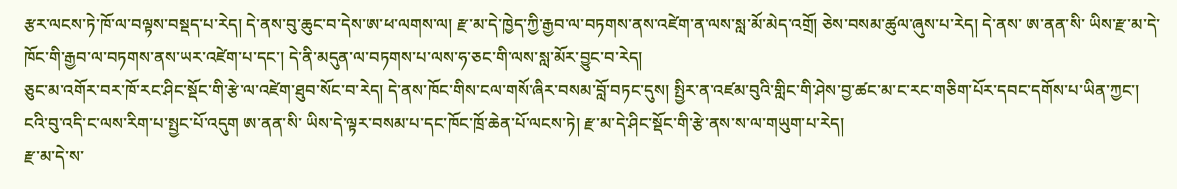རྩར་ལངས་ཏེ་ཁོ་ལ་བལྟས་བསྡད་པ་རེད། དེ་ནས་བུ་ཆུང་བ་དེས་ཨ་ཕ་ལགས་ལ། རྫ་མ་དེ་ཁྱེད་ཀྱི་རྒྱབ་ལ་བཏགས་ནས་འཛེག་ན་ལས་སླ་མོ་མེད་འགྲོ། ཅེས་བསམ་ཚུལ་ཞུས་པ་རེད། དེ་ནས་ ཨ་ནན་སི་ ཡིས་རྫ་མ་དེ་ཁོང་གི་རྒྱབ་ལ་བཏགས་ནས་ཡར་འཛེག་པ་དང་། དེ་ནི་མདུན་ལ་བཏགས་པ་ལས་ཧ་ཅང་གི་ལས་སླ་མོར་བྱུང་བ་རེད།
ཅུང་མ་འགོར་བར་ཁོ་རང་ཤིང་སྡོང་གི་རྩེ་ལ་འཛེག་ཐུབ་སོང་བ་རེད། དེ་ནས་ཁོང་གིས་ངལ་གསོ་ཞིར་བསམ་བློ་བཏང་དུས། སྤྱིར་ན་འཛམ་བུའི་གླིང་གི་ཤེས་བྱ་ཚང་མ་ང་རང་གཅིག་པོར་དབང་དགོས་པ་ཡིན་ཀྱང་། ངའི་བུ་འདི་ང་ལས་རིག་པ་སྤྱང་པོ་འདུག ཨ་ནན་སི་ ཡིས་དེ་ལྟར་བསམ་པ་དང་ཁོང་ཁྲོ་ཆེན་པོ་ལངས་ཏེ། རྫ་མ་དེ་ཤིང་སྡོང་གི་རྩེ་ནས་ས་ལ་གཡུག་པ་རེད།
རྫ་མ་དེ་ས་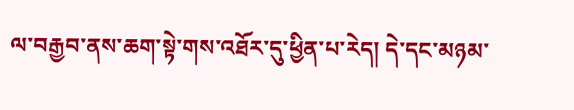ལ་བརྒྱབ་ནས་ཆག་སྟེ་གས་འཐོར་དུ་ཕྱིན་པ་རེད། དེ་དང་མཉམ་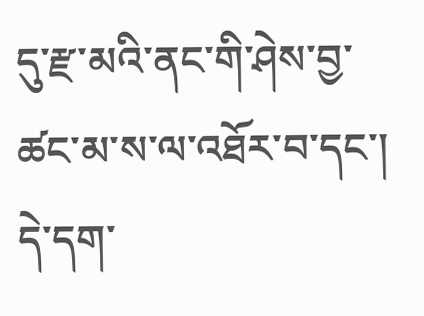དུ་རྫ་མའི་ནང་གི་ཤེས་བྱ་ཚང་མ་ས་ལ་འཐོར་བ་དང་། དེ་དག་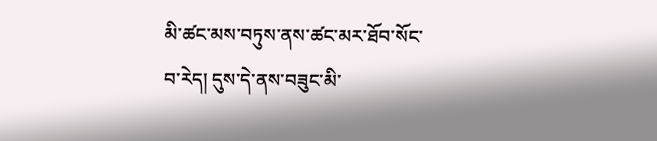མི་ཚང་མས་བཏུས་ནས་ཚང་མར་ཐོབ་སོང་བ་རེད། དུས་དེ་ནས་བཟུང་མི་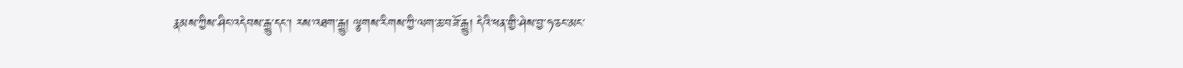རྣམས་ཀྱིས་ཤིང་འདེབས་རྒྱུ་དང་། རས་འཐག་རྒྱུ། ལྕགས་རིགས་ཀྱི་ལག་ཆ་བཟོ་རྒྱུ། དེའི་ཕན་གྱི་ཤེས་བྱ་ཧ་ཅང་མང་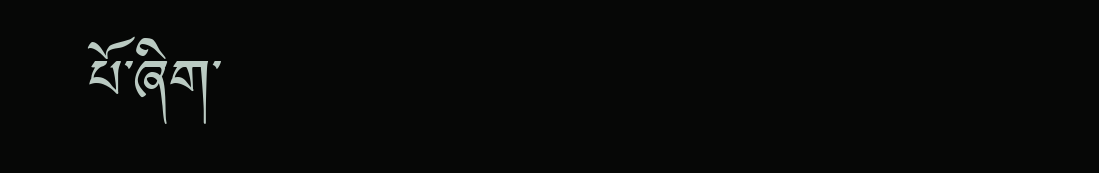པོ་ཞིག་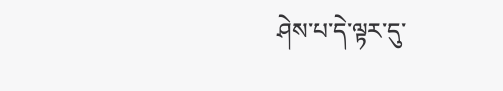ཤེས་པ་དེ་ལྟར་དུ་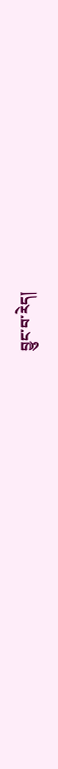བྱུང་བ་རེད།